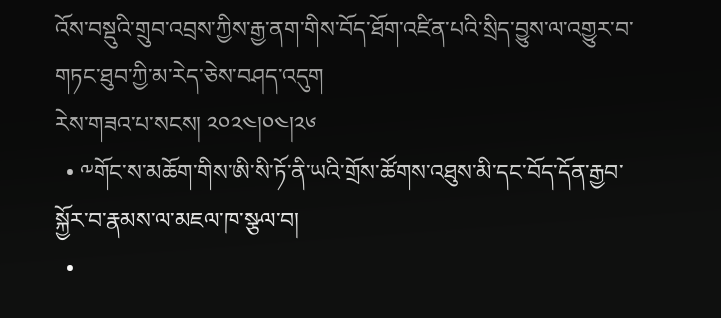འོས་བསྡུའི་གྲུབ་འབྲས་ཀྱིས་རྒྱ་ནག་གིས་བོད་ཐོག་འཛིན་པའི་སྲིད་བྱུས་ལ་འགྱུར་བ་གཏང་ཐུབ་ཀྱི་མ་རེད་ཅེས་བཤད་འདུག
རེས་གཟའ་པ་སངས། ༢༠༢༤།༠༤།༢༦
  • ༸གོང་ས་མཆོག་གིས་ཨི་སི་ཏོ་ནི་ཡའི་གྲོས་ཚོགས་འཐུས་མི་དང་བོད་དོན་རྒྱབ་སྐྱོར་བ་རྣམས་ལ་མཇལ་ཁ་སྩལ་བ།
  •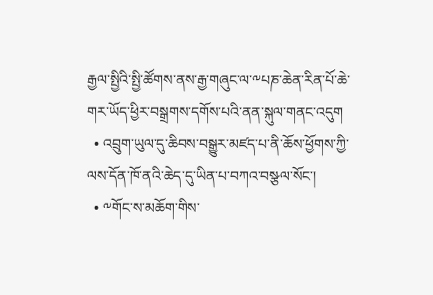རྒྱལ་སྤྱིའི་སྤྱི་ཚོགས་ནས་རྒྱ་གཞུང་ལ་༸པཎ་ཆེན་རིན་པོ་ཆེ་གར་ཡོད་ཕྱིར་བསྒྲགས་དགོས་པའི་ནན་སྐུལ་གནང་འདུག
  • འབྲུག་ཡུལ་དུ་ཆིབས་བསྒྱུར་མཛད་པ་ནི་ཆོས་ཕྱོགས་ཀྱི་ལས་དོན་ཁོ་ནའི་ཆེད་དུ་ཡིན་པ་བཀའ་བསྩལ་སོང་།
  • ༸གོང་ས་མཆོག་གིས་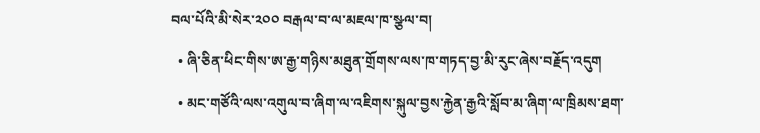བལ་པོའི་མི་སེར་༢༠༠ བརྒལ་བ་ལ་མཇལ་ཁ་སྩལ་བ།
  • ཞི་ཅིན་ཕིང་གིས་ཨ་རྒྱ་གཉིས་མཐུན་གྲོགས་ལས་ཁ་གཏད་བྱ་མི་རུང་ཞེས་བརྗོད་འདུག
  • མང་གཙོའི་ལས་འགུལ་བ་ཞིག་ལ་འཇིགས་སྐུལ་བྱས་རྐྱེན་རྒྱའི་སློབ་མ་ཞིག་ལ་ཁྲིམས་ཐག་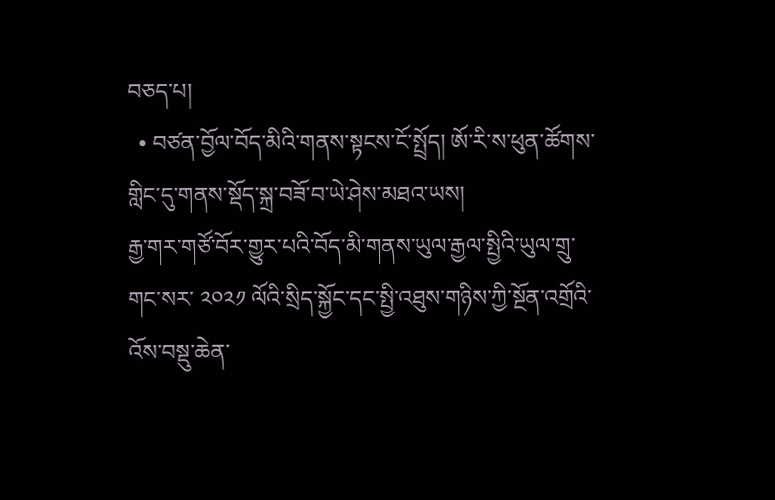བཅད་པ།
  • བཙན་བྱོལ་བོད་མིའི་གནས་སྟངས་ངོ་སྤྲོད། ཨོ་རི་ས་ཕུན་ཚོགས་གླིང་དུ་གནས་སྡོད་སྐྲ་བཟོ་བ་ཡེ་ཤེས་མཐའ་ཡས།
རྒྱ་གར་གཙོ་བོར་གྱུར་པའི་བོད་མི་གནས་ཡུལ་རྒྱལ་སྤྱིའི་ཡུལ་གྲུ་གང་སར་ ༢༠༢༡ ལོའི་སྲིད་སྐྱོང་དང་སྤྱི་འཐུས་གཉིས་ཀྱི་སྔོན་འགྲོའི་འོས་བསྡུ་ཆེན་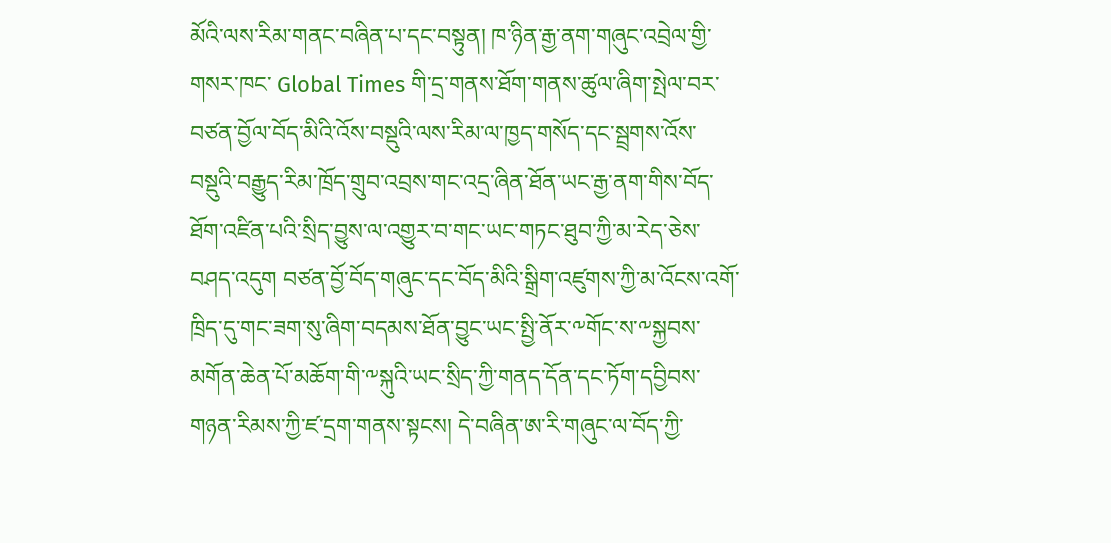མོའི་ལས་རིམ་གནང་བཞིན་པ་དང་བསྟུན། ཁ་ཉིན་རྒྱ་ནག་གཞུང་འབྲེལ་གྱི་གསར་ཁང་ Global Times གི་དྲ་གནས་ཐོག་གནས་ཚུལ་ཞིག་སྤེལ་བར་བཙན་བྱོལ་བོད་མིའི་འོས་བསྡུའི་ལས་རིམ་ལ་ཁྱད་གསོད་དང་སྦྲགས་འོས་བསྡུའི་བརྒྱུད་རིམ་ཁྲོད་གྲུབ་འབྲས་གང་འདྲ་ཞིན་ཐོན་ཡང་རྒྱ་ནག་གིས་བོད་ཐོག་འཛིན་པའི་སྲིད་བྱུས་ལ་འགྱུར་བ་གང་ཡང་གཏང་ཐུབ་ཀྱི་མ་རེད་ཅེས་བཤད་འདུག བཙན་བྱོ་བོད་གཞུང་དང་བོད་མིའི་སྒྲིག་འཛུགས་ཀྱི་མ་འོངས་འགོ་ཁྲིད་དུ་གང་ཟག་སུ་ཞིག་བདམས་ཐོན་བྱུང་ཡང་སྤྱི་ནོར་༸གོང་ས་༸སྐྱབས་མགོན་ཆེན་པོ་མཆོག་གི་༸སྐུའི་ཡང་སྲིད་ཀྱི་གནད་དོན་དང་ཏོག་དབྱིབས་གཉན་རིམས་ཀྱི་ཛ་དྲག་གནས་སྟངས། དེ་བཞིན་ཨ་རི་གཞུང་ལ་བོད་ཀྱི་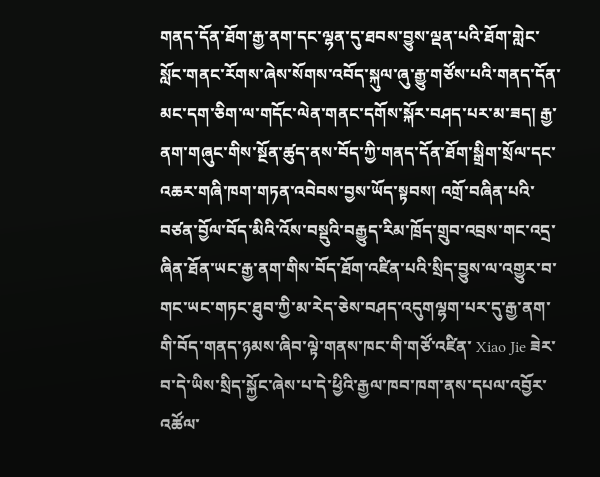གནད་དོན་ཐོག་རྒྱ་ནག་དང་ལྷན་དུ་ཐབས་བྱུས་ལྡན་པའི་ཐོག་གླེང་སློང་གནང་རོགས་ཞེས་སོགས་འབོད་སྐུལ་ཞུ་རྒྱུ་གཙོས་པའི་གནད་དོན་མང་དག་ཅིག་ལ་གདོང་ལེན་གནང་དགོས་སྐོར་བཤད་པར་མ་ཟད། རྒྱ་ནག་གཞུང་གིས་སྔོན་ཚུད་ནས་བོད་ཀྱི་གནད་དོན་ཐོག་སྒྲིག་སྲོལ་དང་འཆར་གཞི་ཁག་གཏན་འབེབས་བྱས་ཡོད་སྟབས། འགྲོ་བཞིན་པའི་བཙན་བྱོལ་བོད་མིའི་འོས་བསྡུའི་བརྒྱུད་རིམ་ཁྲོད་གྲུབ་འབྲས་གང་འདྲ་ཞིན་ཐོན་ཡང་རྒྱ་ནག་གིས་བོད་ཐོག་འཛིན་པའི་སྲིད་བྱུས་ལ་འགྱུར་བ་གང་ཡང་གཏང་ཐུབ་ཀྱི་མ་རེད་ཅེས་བཤད་འདུགལྷག་པར་དུ་རྒྱ་ནག་གི་བོད་གནད་ཉམས་ཞིབ་ལྟེ་གནས་ཁང་གི་གཙོ་འཛིན་ Xiao Jie ཟེར་བ་དེ་ཡིས་སྲིད་སྐྱོང་ཞེས་པ་དེ་ཕྱིའི་རྒྱལ་ཁབ་ཁག་ནས་དཔལ་འབྱོར་འཚོལ་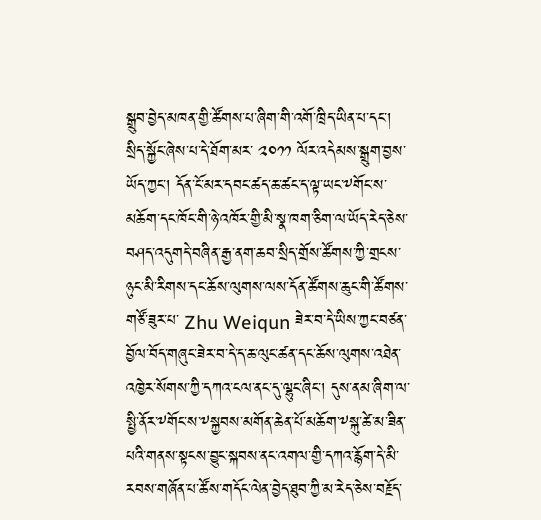སྒྲུབ་བྱེད་མཁན་གྱི་ཚོགས་པ་ཞིག་གི་འགོ་ཁྲིད་ཡིན་པ་དང་། སྲིད་སྐྱོང་ཞེས་པ་དེ་ཐོག་མར་ ༢༠༡༡ ལོར་འདེམས་སྒྲུག་བྱས་ཡོད་ཀྱང་། དོན་ངོ་མར་དབང་ཚད་ཆ་ཚང་ད་ལྟ་ཡང་༸གོང་ས་མཆོག་དང་ཁོང་གི་ཉེ་འཁོར་གྱི་མི་སྣ་ཁག་ཅིག་ལ་ཡོད་རེད་ཅེས་བཤད་འདུགདེ་བཞིན་རྒྱ་ནག་ཆབ་སྲིད་གྲོས་ཚོགས་ཀྱི་གྲངས་ཉུང་མི་རིགས་དང་ཆོས་ལུགས་ལས་དོན་ཚོགས་ཆུང་གི་ཚོགས་གཙོ་ཟུར་པ་ Zhu Weiqun ཟེར་བ་དེ་ཡིས་ཀྱང་བཙན་བྱོལ་བོད་གཞུང་ཟེར་བ་དེ་ད་ཆ་ལུང་ཚན་དང་ཆོས་ལུགས་འཐེན་འཁྱེར་སོགས་ཀྱི་དཀའ་ངལ་ནང་དུ་ལྷུང་ཞིང་། དུས་ནམ་ཞིག་ལ་སྤྱི་ནོར་༸གོང་ས་༸སྐྱབས་མགོན་ཆེན་པོ་མཆོག་༸སྐུ་ཚེ་མ་ཟིན་པའི་གནས་སྟངས་བྱུང་སྐབས་ནང་འགལ་གྱི་དཀའ་རྙོག་དེ་མི་རབས་གཞོན་པ་ཚོས་གདོང་ལེན་བྱེད་ཐུབ་ཀྱི་མ་རེད་ཅེས་བརྗོད་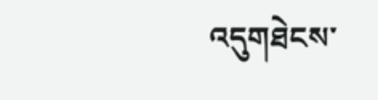འདུགཐེངས་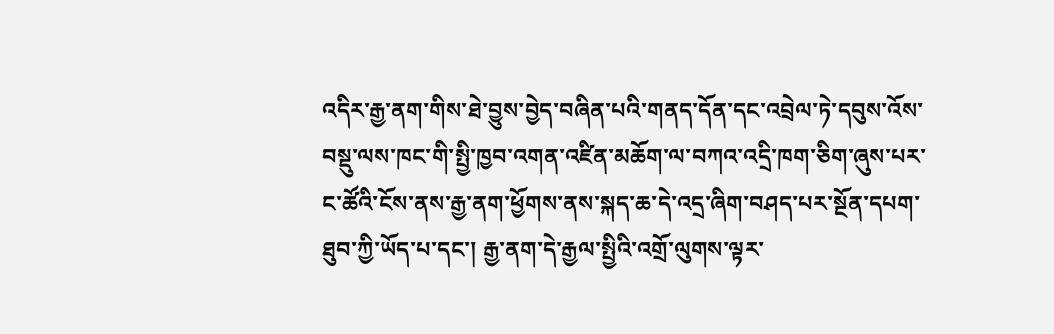འདིར་རྒྱ་ནག་གིས་ཐེ་བྱུས་བྱེད་བཞིན་པའི་གནད་དོན་དང་འབྲེལ་ཏེ་དབུས་འོས་བསྡུ་ལས་ཁང་གི་སྤྱི་ཁྱབ་འགན་འཛིན་མཆོག་ལ་བཀའ་འདྲི་ཁག་ཅིག་ཞུས་པར་ང་ཚོའི་ངོས་ནས་རྒྱ་ནག་ཕྱོགས་ནས་སྐད་ཆ་དེ་འདྲ་ཞིག་བཤད་པར་སྔོན་དཔག་ཐུབ་ཀྱི་ཡོད་པ་དང་། རྒྱ་ནག་དེ་རྒྱལ་སྤྱིའི་འགྲོ་ལུགས་ལྟར་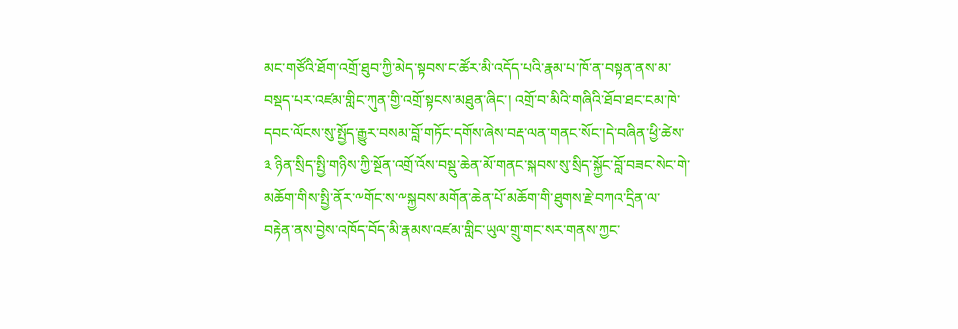མང་གཙོའི་ཐོག་འགྲོ་ཐུབ་ཀྱི་མེད་སྟབས་ང་ཚོར་མི་འདོད་པའི་རྣམ་པ་ཁོ་ན་བསྟན་ནས་མ་བསྡད་པར་འཛམ་གླིང་ཀུན་གྱི་འགྲོ་སྟངས་མཐུན་ཞིང་། འགྲོ་བ་མིའི་གཞིའི་ཐོབ་ཐང་ངམ་ཁེ་དབང་ལོངས་སུ་སྤྱོད་རྒྱུར་བསམ་བློ་གཏོང་དགོས་ཞེས་བརྡ་ལན་གནང་སོང་།དེ་བཞིན་ཕྱི་ཚེས་ ༣ ཉིན་སྲིད་སྤྱི་གཉིས་ཀྱི་སྔོན་འགྲོ་འོས་བསྡུ་ཆེན་མོ་གནང་སྐབས་སུ་སྲིད་སྐྱོང་བློ་བཟང་སེང་གེ་མཆོག་གིས་སྤྱི་ནོར་༸གོང་ས་༸སྐྱབས་མགོན་ཆེན་པོ་མཆོག་གི་ཐུགས་རྗེ་བཀའ་དྲིན་ལ་བརྟེན་ནས་བྱེས་འཁོད་བོད་མི་རྣམས་འཛམ་གླིང་ཡུལ་གྲུ་གང་སར་གནས་ཀྱང་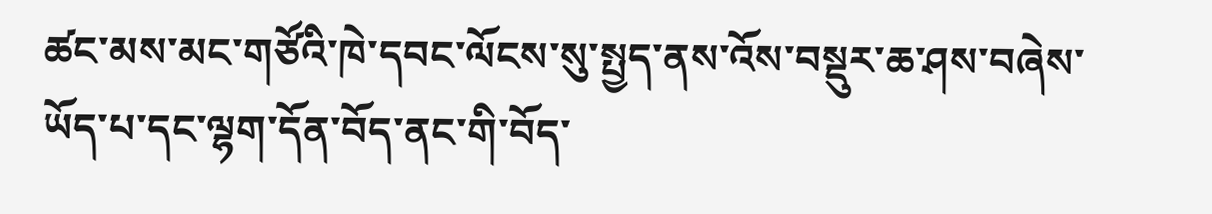ཚང་མས་མང་གཙོའི་ཁེ་དབང་ལོངས་སུ་སྤྱད་ནས་འོས་བསྡུར་ཆ་ཤས་བཞེས་ཡོད་པ་དང་ལྷག་དོན་བོད་ནང་གི་བོད་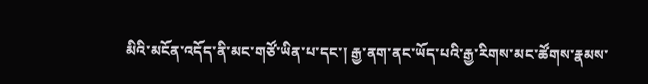མིའི་མངོན་འདོད་ནི་མང་གཙོ་ཡིན་པ་དང་། རྒྱ་ནག་ནང་ཡོད་པའི་རྒྱ་རིགས་མང་ཚོགས་རྣམས་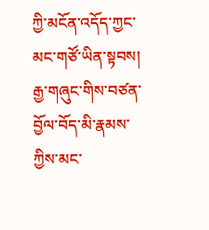ཀྱི་མངོན་འདོད་ཀྱང་མང་གཙོ་ཡིན་སྟབས། རྒྱ་གཞུང་གིས་བཙན་བྱོལ་བོད་མི་རྣམས་ཀྱིས་མང་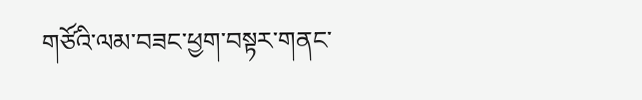གཙོའི་ལམ་བཟང་ཕྱག་བསྟར་གནང་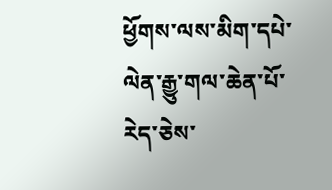ཕྱོགས་ལས་མིག་དཔེ་ལེན་རྒྱུ་གལ་ཆེན་པོ་རེད་ཅེས་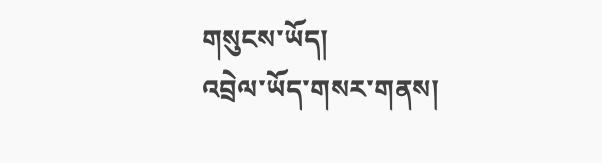གསུངས་ཡོད།
འབྲེལ་ཡོད་གསར་གནས།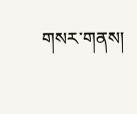གསར་གནས།